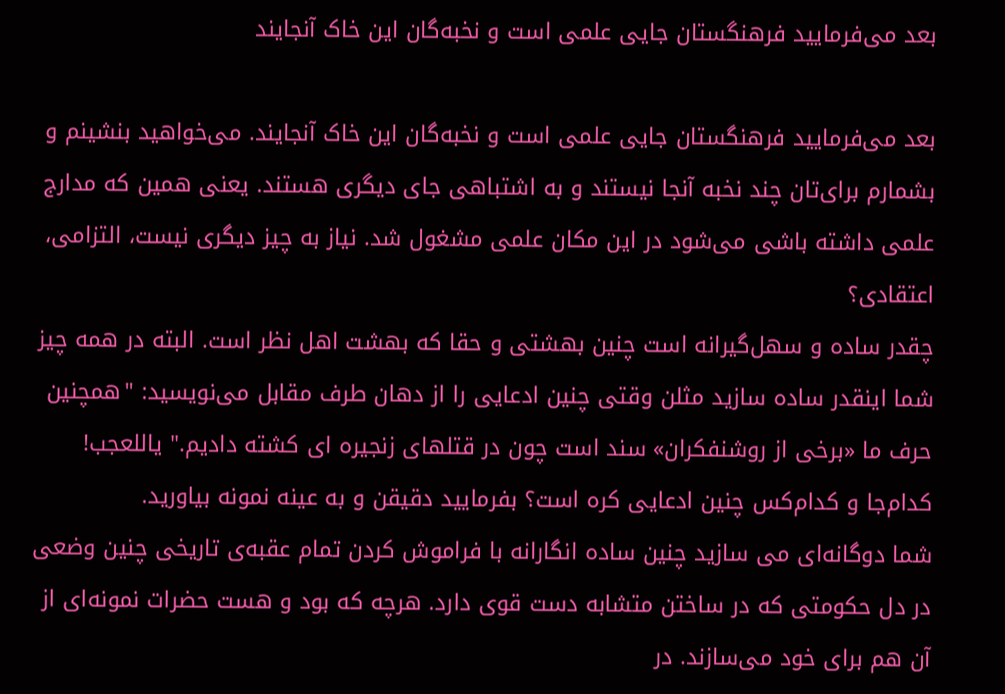بعد می‌فرمایید فرهنگستان جایی علمی است و نخبه‌گان این خاک آنجایند

بعد می‌فرمایید فرهنگستان جایی علمی است و نخبه‌گان این خاک آنجایند. می‌خواهید بنشینم و بشمارم برای‌تان چند نخبه آنجا نیستند و به اشتباهی جای دیگری هستند. یعنی همین که مدارج علمی داشته باشی می‌شود در این مکان علمی مشغول شد. نیاز به چیز دیگری نیست، التزامی، اعتقادی؟
چقدر ساده و سهل‌گیرانه است چنین بهشتی و حقا که بهشت اهل نظر است. البته در همه چیز شما اینقدر ساده سازید مثلن وقتی چنین ادعایی را از دهان طرف مقابل می‌نویسید: "همچنین حرف ما «برخی از روشنفکران» سند است چون در قتلهای زنجیره ای کشته دادیم." یاللعجب! کدام‌جا و کدام‌کس چنین ادعایی کره است؟ بفرمایید دقیقن و به عینه نمونه بیاورید.
شما دوگانه‌ای می سازید چنین ساده انگارانه با فراموش کردن تمام عقبه‌ی تاریخی چنین وضعی در دل حکومتی که در ساختن متشابه دست قوی دارد. هرچه که بود و هست حضرات نمونه‌ای از آن هم برای خود می‌سازند. در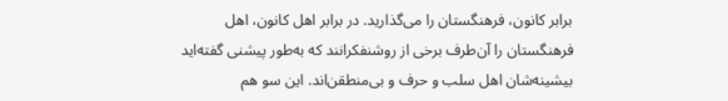برابر کانون، فرهنگستان را می‌گذارید. در برابر اهل کانون، اهل فرهنگستان را آن‌طرف برخی از روشنفکرانند که به‌طور پیشنی گفته‌اید بیشینه‌شان اهل سلب و حرف و بی‌منطقن‌اند. این سو هم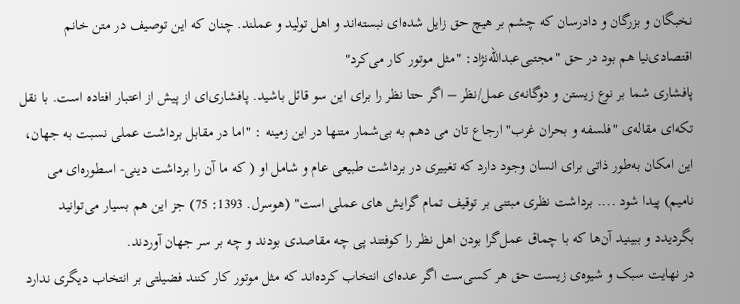نخبگان و بزرگان و داد‌رسان که چشم بر هیچ حق زایل شده‌ای نبسته‌اند و اهل تولید و عملند. چنان که این توصیف در متن خانم اقتصادی‌نیا هم بود در حق "مجتبی‌عبدالله‌نژاد: "مثل موتور کار می‌کرد"
پافشاری شما بر نوع زیستن و دوگانه‌ی عمل/نظر – اگر حتا نظر را برای این سو قائل باشید. پافشاری‌ای از پیش از اعتبار افتاده است. با نقل تکه‌ای مقاله‌ی "فلسفه و بحران غرب" ارجاع تان می دهم به بی‌شمار متنها در این زمینه : "اما در مقابل برداشت عملی نسبت به جهان، این امکان به‌طور ذاتی برای انسان وجود دارد که تغییری در برداشت طبیعی عام و شامل او ( که ما آن را برداشت دینی- اسطوره‌ای می نامیم) پیدا شود .... برداشت نظری مبتنی بر توقیف تمام گرایش های عملی است" (هوسرل. 1393: 75) جز این هم بسیار می‌توانید بگردیدد و ببینید آن‌ها که با چماق عمل‌گرا بودن اهل نظر را کوفتند پی چه مقاصدی بودند و چه بر سر جهان آوردند.
در نهایت سبک و شیوه‌ی زیست حق هر کسی‌ست اگر عده‌ای انتخاب کرده‌اند که مثل موتور کار کنند فضیلتی بر انتخاب دیگری ندارد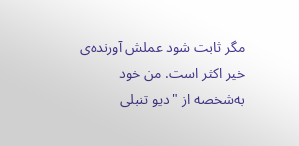مگر ثابت شود عملش آورنده‌ی خیر اکثر است. من خود به‌شخصه از "دیو تنبلی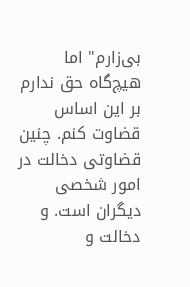بی‌زارم" اما هیچ‌گاه حق ندارم بر این اساس قضاوت کنم. چنین قضاوتی دخالت در امور شخصی دیگران است. و دخالت و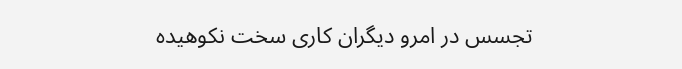تجسس در امرو دیگران کاری سخت نکوهیده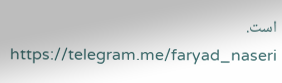است.
https://telegram.me/faryad_naseri